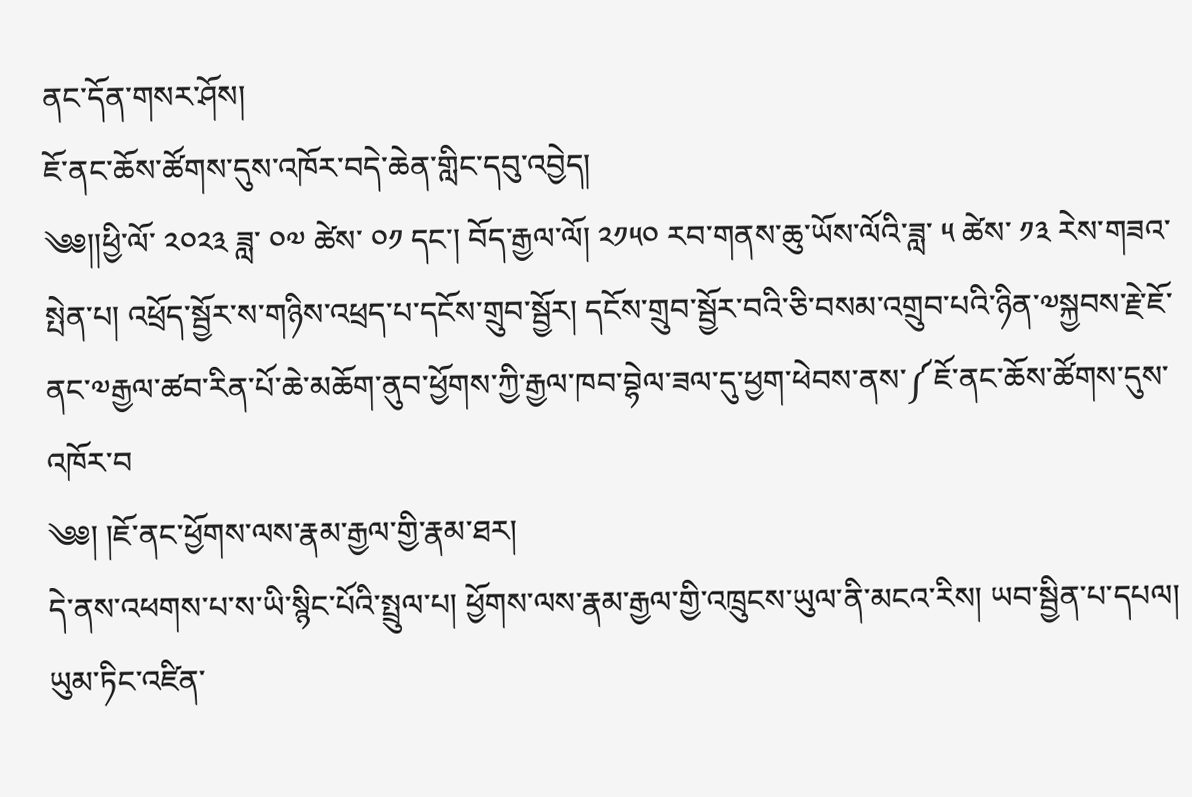ནང་དོན་གསར་ཤོས།
ཇོ་ནང་ཆོས་ཚོགས་དུས་འཁོར་བདེ་ཆེན་གླིང་དབུ་འབྱེད།
༄༅།།ཕྱི་ལོ་ ༢༠༢༣ ཟླ་ ༠༧ ཚེས་ ༠༡ དང་། བོད་རྒྱལ་ལོ། ༢༡༥༠ རབ་གནས་ཆུ་ཡོས་ལོའི་ཟླ་ ༥ ཚེས་ ༡༣ རེས་གཟའ་སྤེན་པ། འཕྲོད་སྦྱོར་ས་གཉིས་འཕྲད་པ་དངོས་གྲུབ་སྦྱོར། དངོས་གྲུབ་སྦྱོར་བའི་ཅི་བསམ་འགྲུབ་པའི་ཉིན་༧སྐྱབས་རྗེ་ཇོ་ནང་༧རྒྱལ་ཚབ་རིན་པོ་ཆེ་མཆོག་ནུབ་ཕྱོགས་ཀྱི་རྒྱལ་ཁབ་བྷེལ་ཟལ་དུ་ཕྱག་ཕེབས་ནས་༼ཇོ་ནང་ཆོས་ཚོགས་དུས་འཁོར་བ
༄༅། །ཇོ་ནང་ཕྱོགས་ལས་རྣམ་རྒྱལ་གྱི་རྣམ་ཐར།
དེ་ནས་འཕགས་པ་ས་ཡི་སྙིང་པོའི་སྤྲུལ་པ། ཕྱོགས་ལས་རྣམ་རྒྱལ་གྱི་འཁྲུངས་ཡུལ་ནི་མངའ་རིས། ཡབ་སྦྱིན་པ་དཔལ། ཡུམ་ཏིང་འཛིན་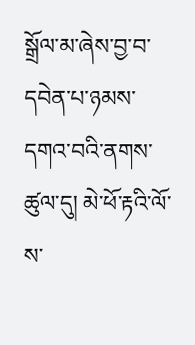སྒྲོལ་མ་ཞེས་བྱ་བ་དབེན་པ་ཉམས་དགའ་བའི་ནགས་ཚུལ་དུ། མེ་ཕོ་རྟའི་ལོ་ས་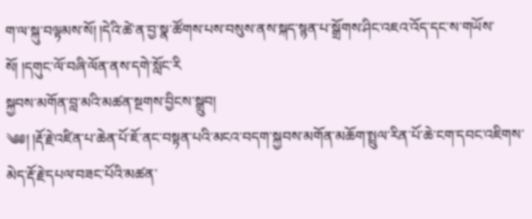ག་ལ་སྐུ་བལྟམས་སོ། །དེའི་ཚེ་ན་བྱ་སྣ་ཚོགས་པས་བསུས་ནས་སྐད་སྙན་པ་སྒྲོགས་ཤིང་འཇའ་འོད་དང་ས་གཡོས་སོ། །དགུང་ལོ་བཞི་ལོན་ནས་དགེ་སློང་རི
སྐྱབས་མགོན་བླ་མའི་མཚན་སྔགས་བྱིངས་སྒྲུབ།
༄༅། །རྡོ་རྗེ་འཛིན་པ་ཆེན་པོ་ཇོ་ནང་བསྟན་པའི་མངའ་བདག་སྐྱབས་མགོན་མཆོག་སྤྲུལ་རིན་པོ་ཆེ་ངག་དབང་འཇིགས་མེད་རྡོ་རྗེ་དཔལ་བཟང་པོའི་མཚན་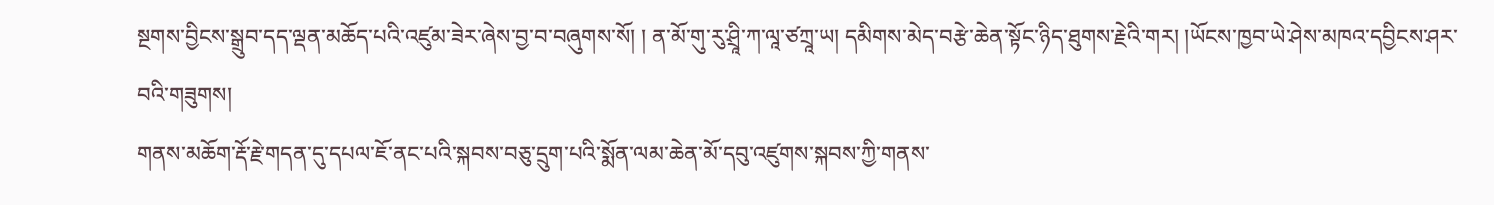སྔགས་བྱིངས་སྒྲུབ་དད་ལྡན་མཆོད་པའི་འཛུམ་ཟེར་ཞེས་བྱ་བ་བཞུགས་སོ། ། ན་མོ་གུ་རུ་ཤྲཱི་ཀ་ལཱ་ཙཀྲཱ་ཡ། དམིགས་མེད་བརྩེ་ཆེན་སྟོང་ཉིད་ཐུགས་རྗེའི་གར། །ཡོངས་ཁྱབ་ཡེ་ཤེས་མཁའ་དབྱིངས་ཤར་བའི་གཟུགས།
གནས་མཆོག་རྡོ་རྗེ་གདན་དུ་དཔལ་ཇོ་ནང་པའི་སྐབས་བཅུ་དྲུག་པའི་སྨོན་ལམ་ཆེན་མོ་དབུ་འཛུགས་སྐབས་ཀྱི་གནས་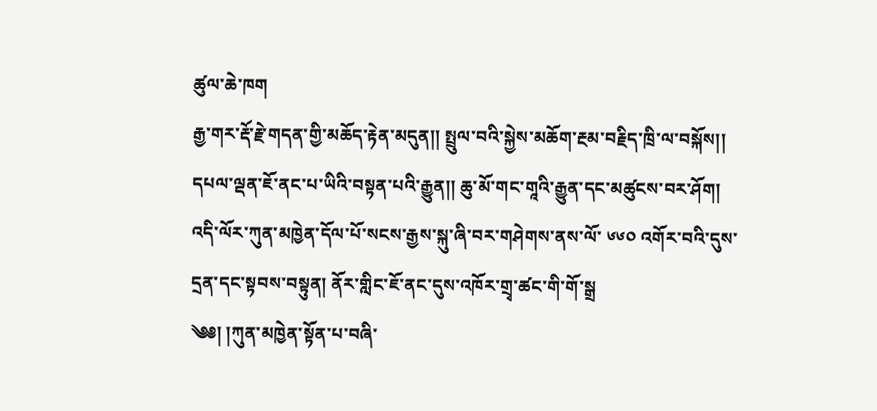ཚུལ་ཆེ་ཁག
རྒྱ་གར་རྡོ་རྗེ་གདན་གྱི་མཆོད་རྟེན་མདུན།། སྤྲུལ་བའི་སྐྱེས་མཆོག་རྔམ་བརྗིད་ཁྲི་ལ་བསྐོས།།  དཔལ་ལྡན་ཇོ་ནང་པ་ཡིའི་བསྟན་པའི་རྒྱུན།། ཆུ་མོ་གང་གཱའི་རྒྱུན་དང་མཚུངས་བར་ཤོག།  འདི་ལོར་ཀུན་མཁྱེན་དོལ་པོ་སངས་རྒྱས་སྐུ་ཞི་བར་གཤེགས་ནས་ལོ་ ༦༦༠ འགོར་བའི་དུས་དྲན་དང་སྟབས་བསྟུན། ནོར་གླིང་ཇོ་ནང་དུས་འཁོར་གྲྭ་ཚང་གི་གོ་སྒྲ
༄༅། །ཀུན་མཁྱེན་སྟོན་པ་བཞི་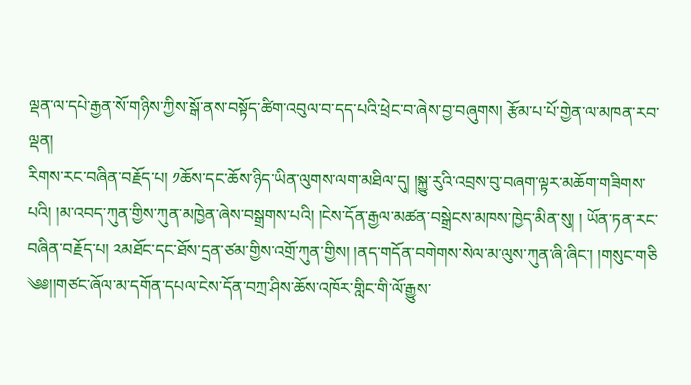ལྡན་ལ་དཔེ་རྒྱན་སོ་གཉིས་ཀྱིས་སྒོ་ནས་བསྟོད་ཚིག་འབུལ་བ་དད་པའི་ཕྲེང་བ་ཞེས་བྱ་བཞུགས། རྩོམ་པ་པོ་གྱེན་ལ་མཁན་རབ་ལྡན།
རིགས་རང་བཞིན་བརྗོད་པ། ༡ཆོས་དང་ཆོས་ཉིད་ཡིན་ལུགས་ལག་མཐིལ་དུ། །སྐྱུ་རུའི་འབྲས་བུ་བཞག་ལྟར་མཆོག་གཟིགས་པའི། །མ་འབད་ཀུན་གྱིས་ཀུན་མཁྱེན་ཞེས་བསྒྲགས་པའི། །ངེས་དོན་རྒྱལ་མཚན་བསྒྲེངས་མཁས་ཁྱེད་མིན་སུ། ། ཡོན་ཏན་རང་བཞིན་བརྗོད་པ། ༢མཐོང་དང་ཐོས་དྲན་ཙམ་གྱིས་འགྲོ་ཀུན་གྱིས། །ནད་གདོན་བགེགས་སེལ་མ་ལུས་ཀུན་ཞི་ཞིང་། །གསུང་གཅི
༄༅།།གཙང་ཞོལ་མ་དགོན་དཔལ་ངེས་དོན་བཀྲ་ཤིས་ཆོས་འཁོར་གླིང་གི་ལོ་རྒྱུས་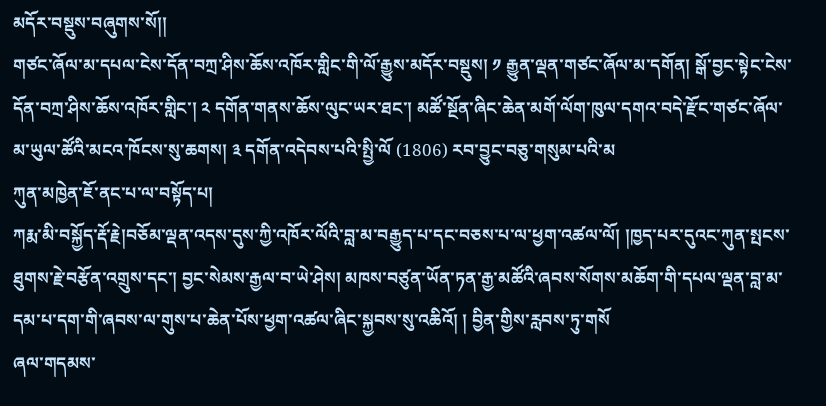མདོར་བསྡུས་བཞུགས་སོ།།
གཙང་ཞོལ་མ་དཔལ་ངེས་དོན་བཀྲ་ཤིས་ཆོས་འཁོར་གླིང་གི་ལོ་རྒྱུས་མདོར་བསྡུས། ༡ རྒྱུན་ལྡན་གཙང་ཞོལ་མ་དགོན། སྒོ་བྱང་སྟེང་ངེས་དོན་བཀྲ་ཤིས་ཆོས་འཁོར་གླིང་། ༢ དགོན་གནས་ཆོས་ལུང་ཡར་ཐང་། མཚོ་སྔོན་ཞིང་ཆེན་མགོ་ལོག་ཁུལ་དགའ་བདེ་རྫོང་གཙང་ཞོལ་མ་ཡུལ་ཚོའི་མངའ་ཁོངས་སུ་ཆགས། ༣ དགོན་འདེབས་པའི་སྤྱི་ལོ (1806) རབ་བྱུང་བཅུ་གསུམ་པའི་མ
ཀུན་མཁྱེན་ཇོ་ནང་པ་ལ་བསྟོད་པ།
ཀརྨ་མི་བསྐྱོད་རྡོ་རྗེ།བཅོམ་ལྡན་འདས་དུས་ཀྱི་འཁོར་ལོའི་བླ་མ་བརྒྱུད་པ་དང་བཅས་པ་ལ་ཕྱག་འཚལ་ལོ། །ཁྱད་པར་དུའང་ཀུན་སྤངས་ཐུགས་རྗེ་བརྩོན་འགྲུས་དང་། བྱང་སེམས་རྒྱལ་བ་ཡེ་ཤེས། མཁས་བཙུན་ཡོན་ཏན་རྒྱ་མཚོའི་ཞབས་སོགས་མཆོག་གི་དཔལ་ལྡན་བླ་མ་དམ་པ་དག་གི་ཞབས་ལ་གུས་པ་ཆེན་པོས་ཕྱག་འཚལ་ཞིང་སྐྱབས་སུ་འཆིའོ། ། བྱིན་གྱིས་རླབས་ཏུ་གསོ
ཞལ་གདམས་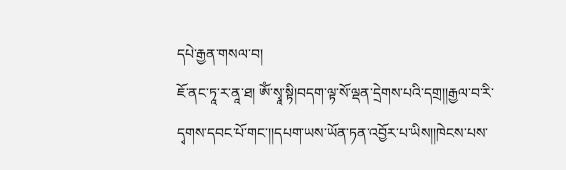དཔེ་རྒྱན་གསལ་བ།
ཇོ་ནང་ཏཱ་ར་ནཱ་ཐ། ཨོཾ་སྭཱ་སྟི།བདག་ལྟ་སོ་ལྡན་དྲེགས་པའི་དགྲ།།རྒྱལ་བ་རི་དྭགས་དབང་པོ་གང་།།དཔག་ཡས་ཡོན་ཏན་འབྱོར་པ་ཡིས།།ཁེངས་པས་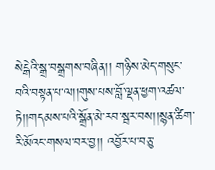སེངྒེའི་སྒྲ་བསྒྲགས་བཞིན།། གཉིས་མེད་གསུང་བའི་བསྟན་པ་ལ།།གུས་པས་བློ་ལྡན་ཕྱག་འཚལ་ཏེ།།གདམས་པའི་སྒྲོན་མེ་རབ་སྦར་བས།།སྙན་ཚིག་རི་མོའང་གསལ་བར་བྱ།། འབྱོར་པ་བཅུ་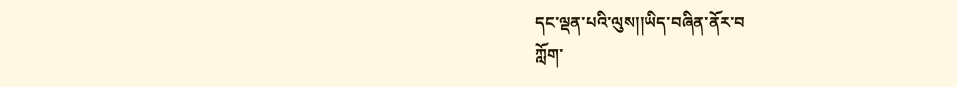དང་ལྡན་པའི་ལུས།།ཡིད་བཞིན་ནོར་བ
ཀློག་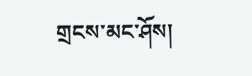གྲངས་མང་ཤོས།